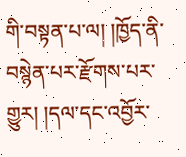གི་བསྟན་པ་ལ། །ཁྱོད་ནི་བསྙེན་པར་རྫོགས་པར་གྱུར། །དལ་དང་འབྱོར་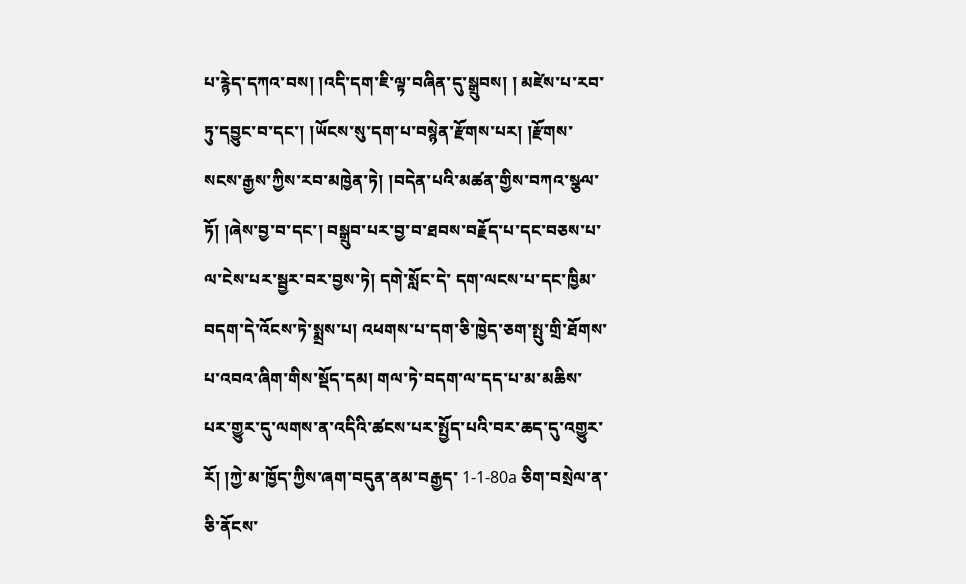པ་རྙེད་དཀའ་བས། །འདི་དག་ཇི་ལྟ་བཞིན་དུ་སྒྲུབས། ། མཛེས་པ་རབ་ཏུ་དབྱུང་བ་དང་། །ཡོངས་སུ་དག་པ་བསྙེན་རྫོགས་པར། །རྫོགས་སངས་རྒྱས་ཀྱིས་རབ་མཁྱེན་ཏེ། །བདེན་པའི་མཚན་གྱིས་བཀའ་སྩལ་ཏོ། །ཞེས་བྱ་བ་དང་། བསྒྲུབ་པར་བྱ་བ་ཐབས་བརྗོད་པ་དང་བཅས་པ་ལ་ངེས་པར་སྦྱར་བར་བྱས་ཏེ། དགེ་སློང་དེ་ དག་ལངས་པ་དང་ཁྱིམ་བདག་དེ་འོངས་ཏེ་སྨྲས་པ། འཕགས་པ་དག་ཅི་ཁྱེད་ཅག་སྤུ་གྲི་ཐོགས་པ་འབའ་ཞིག་གིས་སྡོད་དམ། གལ་ཏེ་བདག་ལ་དད་པ་མ་མཆིས་པར་གྱུར་དུ་ལགས་ན་འདིའི་ཚངས་པར་སྤྱོད་པའི་བར་ཆད་དུ་འགྱུར་རོ། །ཀྱེ་མ་ཁྱོད་ཀྱིས་ཞག་བདུན་ནམ་བརྒྱད་ 1-1-80a ཅིག་བསྲེལ་ན་ཅི་ནོངས་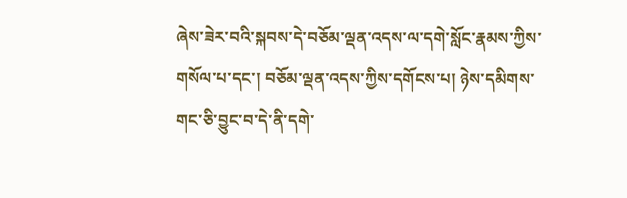ཞེས་ཟེར་བའི་སྐབས་དེ་བཅོམ་ལྡན་འདས་ལ་དགེ་སློང་རྣམས་ཀྱིས་གསོལ་པ་དང་། བཅོམ་ལྡན་འདས་ཀྱིས་དགོངས་པ། ཉེས་དམིགས་གང་ཅི་བྱུང་བ་དེ་ནི་དགེ་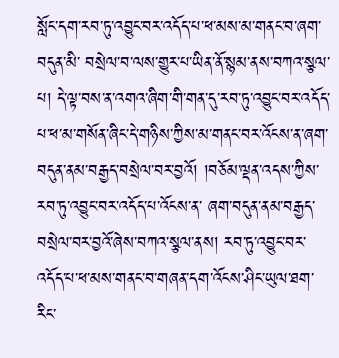སློང་དག་རབ་ཏུ་འབྱུང་བར་འདོད་པ་ཕ་མས་མ་གནང་བ་ཞག་བདུན་མི་ བསྲེལ་བ་ལས་གྱུར་པ་ཡིན་ནོ་སྙམ་ནས་བཀའ་སྩལ་པ། དེ་ལྟ་བས་ན་འགའ་ཞིག་གི་གན་དུ་རབ་ཏུ་འབྱུང་བར་འདོད་པ་ཕ་མ་གསོན་ཞིང་དེ་གཉིས་ཀྱིས་མ་གནང་བར་འོངས་ན་ཞག་བདུན་ནམ་བརྒྱད་བསྲེལ་བར་བྱའོ། །བཅོམ་ལྡན་འདས་ཀྱིས་རབ་ཏུ་འབྱུང་བར་འདོད་པ་འོངས་ན་ ཞག་བདུན་ནམ་བརྒྱད་བསྲེལ་བར་བྱའོ་ཞེས་བཀའ་སྩལ་ནས། རབ་ཏུ་འབྱུང་བར་འདོད་པ་ཕ་མས་གནང་བ་གཞན་དག་འོངས་ཤིང་ཡུལ་ཐག་རིང་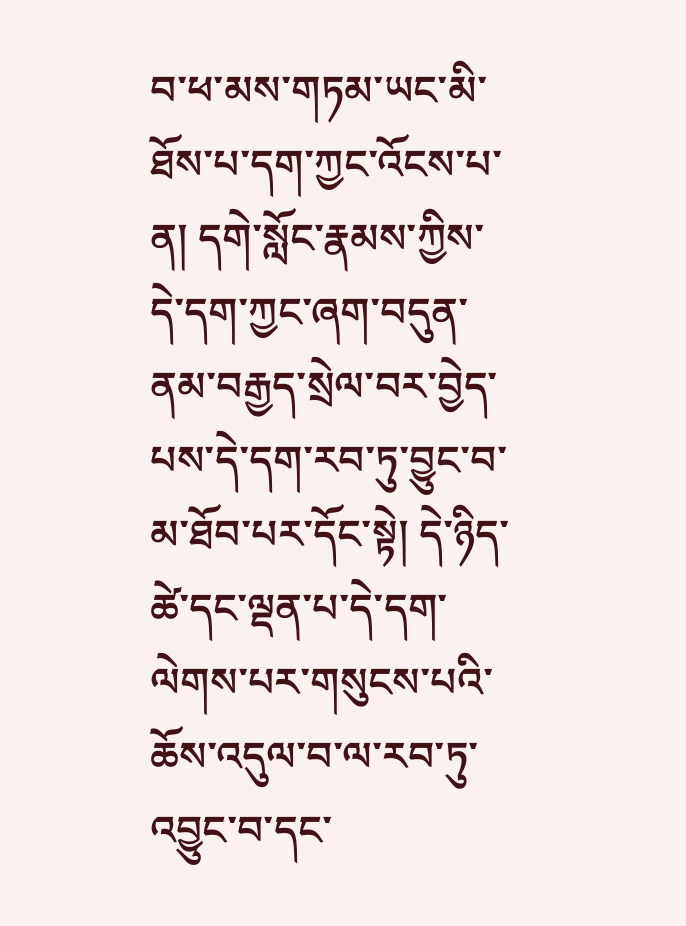བ་ཕ་མས་གཏམ་ཡང་མི་ཐོས་པ་དག་ཀྱང་འོངས་པ་ན། དགེ་སློང་རྣམས་ཀྱིས་དེ་དག་ཀྱང་ཞག་བདུན་ནམ་བརྒྱད་སྲེལ་བར་བྱེད་ པས་དེ་དག་རབ་ཏུ་བྱུང་བ་མ་ཐོབ་པར་དོང་སྟེ། དེ་ཉིད་ཚེ་དང་ལྡན་པ་དེ་དག་ལེགས་པར་གསུངས་པའི་ཆོས་འདུལ་བ་ལ་རབ་ཏུ་འབྱུང་བ་དང་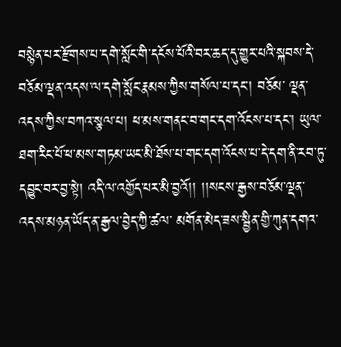བསྙེན་པར་རྫོགས་པ་དགེ་སློང་གི་དངོས་པོའི་བར་ཆད་དུ་གྱུར་པའི་སྐབས་དེ་བཅོམ་ལྡན་འདས་ལ་དགེ་སློང་རྣམས་ཀྱིས་གསོལ་པ་དང་། བཅོམ་ ལྡན་འདས་ཀྱིས་བཀའ་སྩལ་པ། ཕ་མས་གནང་བ་གང་དག་འོངས་པ་དང་། ཡུལ་ཐག་རིང་པོ་ཕ་མས་གཏམ་ཡང་མི་ཐོས་པ་གང་དག་འོངས་པ་དེ་དག་ནི་རབ་ཏུ་དབྱུང་བར་བྱ་སྟེ། འདི་ལ་འགྱོད་པར་མི་བྱའོ།། །།སངས་རྒྱས་བཅོམ་ལྡན་འདས་མཉན་ཡོད་ན་རྒྱལ་བྱེད་ཀྱི་ཚལ་ མགོན་མེད་ཟས་སྦྱིན་གྱི་ཀུན་དགའ་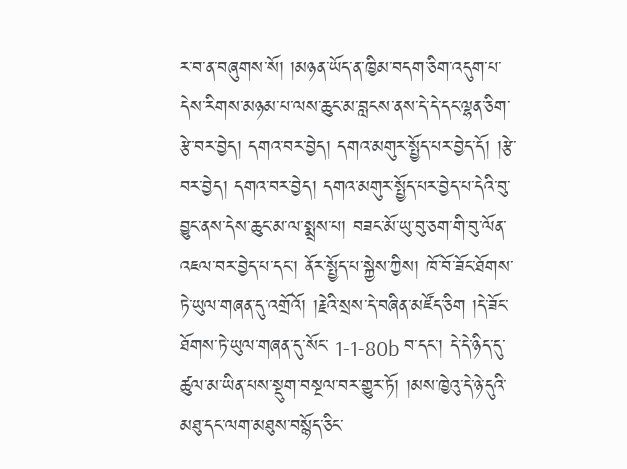ར་བ་ན་བཞུགས་སོ། །མཉན་ཡོད་ན་ཁྱིམ་བདག་ཅིག་འདུག་པ་དེས་རིགས་མཉམ་པ་ལས་ཆུང་མ་བླངས་ནས་དེ་དེ་དང་ལྷན་ཅིག་རྩེ་བར་བྱེད། དགའ་བར་བྱེད། དགའ་མགུར་སྤྱོད་པར་བྱེད་དོ། །རྩེ་བར་བྱེད། དགའ་བར་བྱེད། དགའ་མགུར་སྤྱོད་པར་བྱེད་པ་དེའི་བུ་བྱུང་ནས་དེས་ཆུང་མ་ལ་སྨྲས་པ། བཟང་མོ་ཡུ་བུ་ཅག་གི་བུ་ལོན་འཇལ་བར་བྱེད་པ་དང་། ནོར་སྤྱོད་པ་སྐྱེས་ཀྱིས། ཁོ་བོ་ཟོང་ཐོགས་ཏེ་ཡུལ་གཞན་དུ་འགྲོའོ། །རྗེའི་སྲས་དེ་བཞིན་མཛོད་ཅིག །དེ་ཟོང་ཐོགས་ཏེ་ཡུལ་གཞན་དུ་སོང་ 1-1-80b བ་དང་། དེ་དེ་ཉིད་དུ་ཚུལ་མ་ཡིན་པས་སྡུག་བསྔལ་བར་གྱུར་ཏོ། །མས་ཁྱེའུ་དེ་ཉེ་དུའི་མཐུ་དང་ལག་མཐུས་བསྙོད་ཅིང་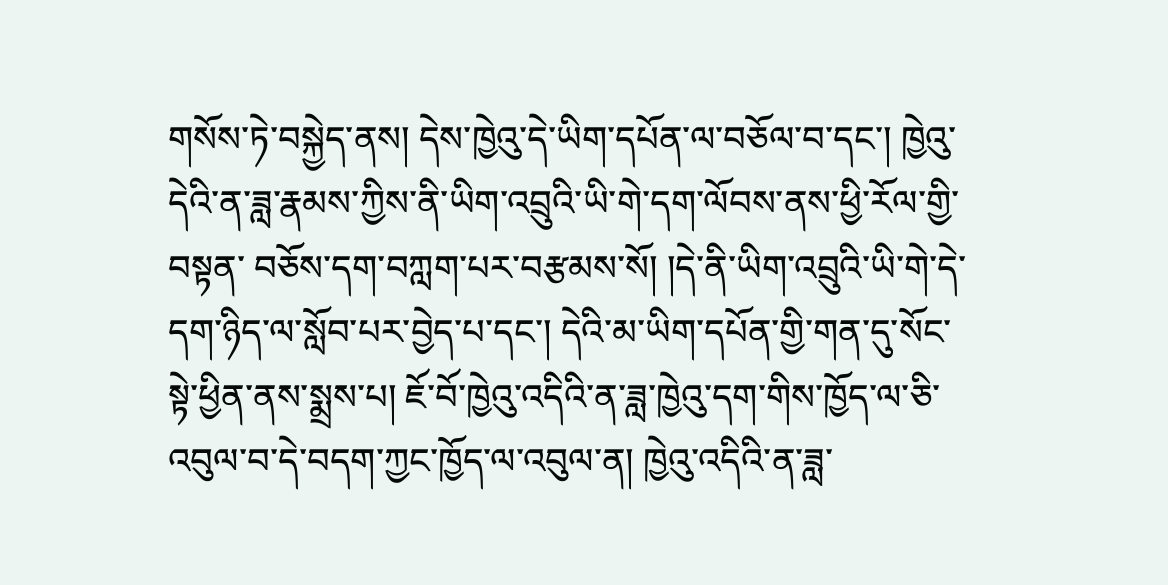གསོས་ཏེ་བསྐྱེད་ནས། དེས་ཁྱེའུ་དེ་ཡིག་དཔོན་ལ་བཅོལ་བ་དང་། ཁྱེའུ་དེའི་ན་ཟླ་རྣམས་ཀྱིས་ནི་ཡིག་འབྲུའི་ཡི་གེ་དག་ལོབས་ནས་ཕྱི་རོལ་གྱི་བསྟན་ བཅོས་དག་བཀླག་པར་བརྩམས་སོ། །དེ་ནི་ཡིག་འབྲུའི་ཡི་གེ་དེ་དག་ཉིད་ལ་སློབ་པར་བྱེད་པ་དང་། དེའི་མ་ཡིག་དཔོན་གྱི་གན་དུ་སོང་སྟེ་ཕྱིན་ནས་སྨྲས་པ། ཇོ་བོ་ཁྱེའུ་འདིའི་ན་ཟླ་ཁྱེའུ་དག་གིས་ཁྱོད་ལ་ཅི་འབུལ་བ་དེ་བདག་ཀྱང་ཁྱོད་ལ་འབུལ་ན། ཁྱེའུ་འདིའི་ན་ཟླ་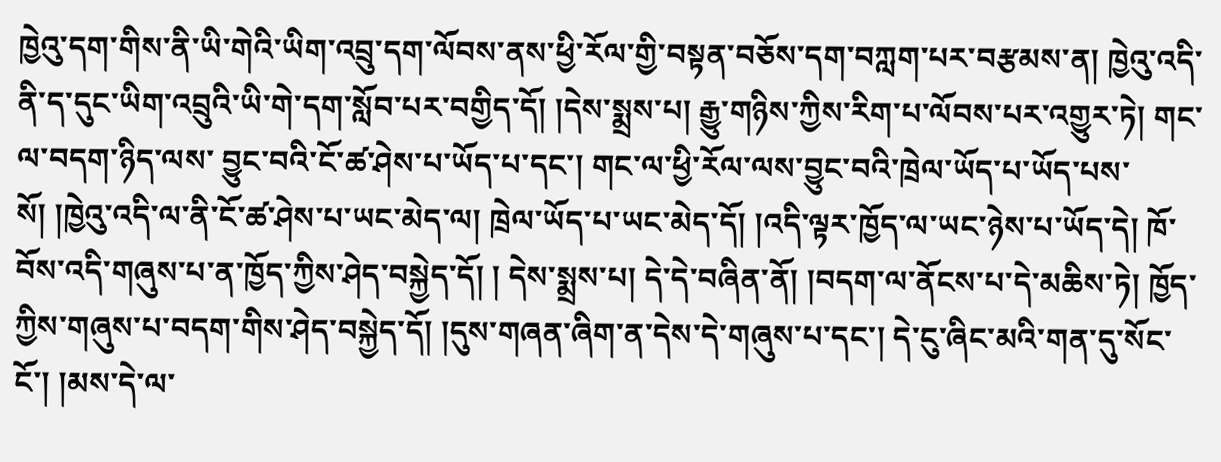ཁྱེའུ་དག་གིས་ནི་ཡི་གེའི་ཡིག་འབྲུ་དག་ལོབས་ནས་ཕྱི་རོལ་གྱི་བསྟན་བཅོས་དག་བཀླག་པར་བརྩམས་ན། ཁྱེའུ་འདི་ནི་ད་དུང་ཡིག་འབྲུའི་ཡི་གེ་དག་སློབ་པར་བགྱིད་དོ། །དེས་སྨྲས་པ། རྒྱུ་གཉིས་ཀྱིས་རིག་པ་ལོབས་པར་འགྱུར་ཏེ། གང་ལ་བདག་ཉིད་ལས་ བྱུང་བའི་ངོ་ཚ་ཤེས་པ་ཡོད་པ་དང་། གང་ལ་ཕྱི་རོལ་ལས་བྱུང་བའི་ཁྲེལ་ཡོད་པ་ཡོད་པས་སོ། །ཁྱེའུ་འདི་ལ་ནི་ངོ་ཚ་ཤེས་པ་ཡང་མེད་ལ། ཁྲེལ་ཡོད་པ་ཡང་མེད་དོ། །འདི་ལྟར་ཁྱོད་ལ་ཡང་ཉེས་པ་ཡོད་དེ། ཁོ་བོས་འདི་གཞུས་པ་ན་ཁྱོད་ཀྱིས་ཤེད་བསྐྱེད་དོ། ། དེས་སྨྲས་པ། དེ་དེ་བཞིན་ནོ། །བདག་ལ་ནོངས་པ་དེ་མཆིས་ཏེ། ཁྱོད་ཀྱིས་གཞུས་པ་བདག་གིས་ཤེད་བསྐྱེད་དོ། །དུས་གཞན་ཞིག་ན་དེས་དེ་གཞུས་པ་དང་། དེ་ངུ་ཞིང་མའི་གན་དུ་སོང་ངོ་། །མས་དེ་ལ་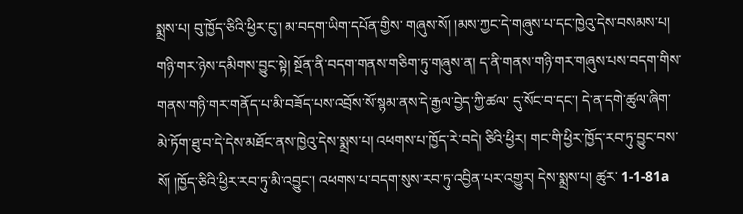སྨྲས་པ། བུ་ཁྱོད་ཅིའི་ཕྱིར་ངུ་། མ་བདག་ཡིག་དཔོན་གྱིས་ གཞུས་སོ། །མས་ཀྱང་དེ་གཞུས་པ་དང་ཁྱེའུ་དེས་བསམས་པ། གཉི་གར་ཉེས་དམིགས་བྱུང་སྟེ། སྔོན་ནི་བདག་གནས་གཅིག་ཏུ་གཞུས་ན། ད་ནི་གནས་གཉི་གར་གཞུས་པས་བདག་གིས་གནས་གཉི་གར་གནོད་པ་མི་བཟོད་པས་འབྲོས་སོ་སྙམ་ནས་དེ་རྒྱལ་བྱེད་ཀྱི་ཚལ་ དུ་སོང་བ་དང་། དེ་ན་དགེ་ཚུལ་ཞིག་མེ་ཏོག་ཐུ་བ་དེ་དེས་མཐོང་ནས་ཁྱེའུ་དེས་སྨྲས་པ། འཕགས་པ་ཁྱོད་རེ་བདེ། ཅིའི་ཕྱིར། གང་གི་ཕྱིར་ཁྱོད་རབ་ཏུ་བྱུང་བས་སོ། །ཁྱོད་ཅིའི་ཕྱིར་རབ་ཏུ་མི་འབྱུང་། འཕགས་པ་བདག་སུས་རབ་ཏུ་འབྱིན་པར་འགྱུར། དེས་སྨྲས་པ། ཚུར་ 1-1-81a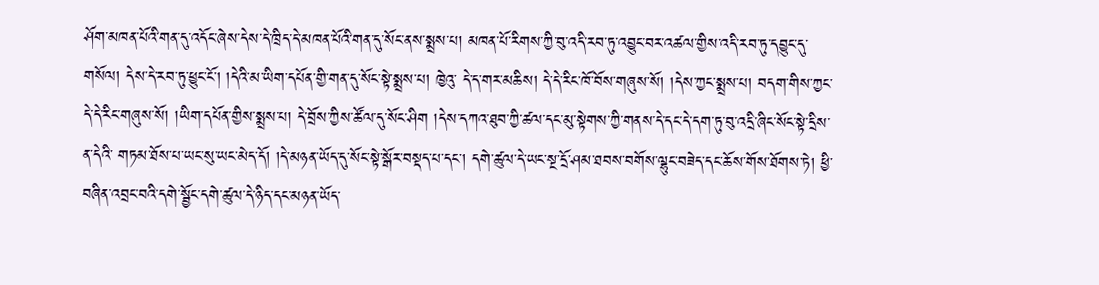ཤོག་མཁན་པོའི་གན་དུ་འདོང་ཞེས་དེས་དེ་ཁྲིད་དེ་མཁན་པོའི་གན་དུ་སོང་ནས་སྨྲས་པ། མཁན་པོ་རིགས་ཀྱི་བུ་འདི་རབ་ཏུ་འབྱུང་བར་འཚལ་གྱིས་འདི་རབ་ཏུ་དབྱུང་དུ་གསོལ། དེས་དེ་རབ་ཏུ་ཕྱུང་ངོ་། །དེའི་མ་ཡིག་དཔོན་གྱི་གན་དུ་སོང་སྟེ་སྨྲས་པ། ཁྱེའུ་ དེ་ད་གར་མཆིས། དེ་དེ་རིང་ཁོ་བོས་གཞུས་སོ། །དེས་ཀྱང་སྨྲས་པ། བདག་གིས་ཀྱང་དེ་དེ་རིང་གཞུས་སོ། །ཡིག་དཔོན་གྱིས་སྨྲས་པ། དེ་བྲོས་ཀྱིས་ཚོལ་དུ་སོང་ཤིག །དེས་དཀའ་ཐུབ་ཀྱི་ཚལ་དང་མུ་སྟེགས་ཀྱི་གནས་དེ་དང་དེ་དག་ཏུ་བུ་འདྲི་ཞིང་སོང་སྟེ་དྲིས་ན་དེའི་ གཏམ་ཐོས་པ་ཡང་སུ་ཡང་མེད་དོ། །དེ་མཉན་ཡོད་དུ་སོང་སྟེ་སྒོར་བསྡད་པ་དང་། དགེ་ཚུལ་དེ་ཡང་སྔ་དྲོ་ཤམ་ཐབས་བགོས་ལྷུང་བཟེད་དང་ཆོས་གོས་ཐོགས་ཏེ། ཕྱི་བཞིན་འབྲང་བའི་དགེ་སྦྱོང་དགེ་ཚུལ་དེ་ཉིད་དང་མཉན་ཡོད་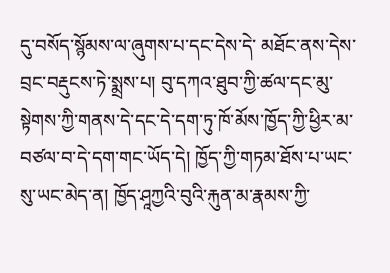དུ་བསོད་སྙོམས་ལ་ཞུགས་པ་དང་དེས་དེ་ མཐོང་ནས་དེས་བྲང་བརྡུངས་ཏེ་སྨྲས་པ། བུ་དཀའ་ཐུབ་ཀྱི་ཚལ་དང་མུ་སྟེགས་ཀྱི་གནས་དེ་དང་དེ་དག་ཏུ་ཁོ་མོས་ཁྱོད་ཀྱི་ཕྱིར་མ་བཙལ་བ་དེ་དག་གང་ཡོད་དེ། ཁྱོད་ཀྱི་གཏམ་ཐོས་པ་ཡང་སུ་ཡང་མེད་ན། ཁྱོད་ཤཱཀྱའི་བུའི་རྐུན་མ་རྣམས་ཀྱི་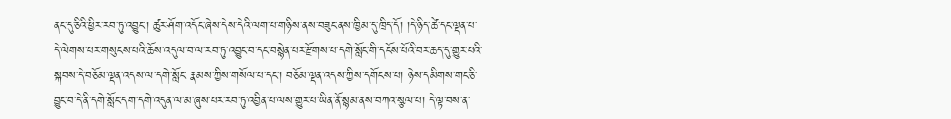ནང་དུ་ཅིའི་ཕྱིར་རབ་ཏུ་འབྱུང་། ཚུར་ཤོག་འདོང་ཞེས་དེས་དེའི་ལག་པ་གཉིས་ནས་བཟུང་ནས་ཁྱིམ་དུ་ཁྲིད་དོ། །དེ་ཉིད་ཚེ་དང་ལྡན་པ་དེ་ལེགས་པར་གསུངས་པའི་ཆོས་འདུལ་བ་ལ་རབ་ཏུ་འབྱུང་བ་དང་བསྙེན་པར་རྫོགས་པ་དགེ་སློང་གི་དངོས་པོའི་བར་ཆད་དུ་གྱུར་པའི་སྐབས་དེ་བཅོམ་ལྡན་འདས་ལ་དགེ་སློང་ རྣམས་ཀྱིས་གསོལ་པ་དང་། བཅོམ་ལྡན་འདས་ཀྱིས་དགོངས་པ། ཉེས་དམིགས་གང་ཅི་བྱུང་བ་དེ་ནི་དགེ་སློང་དག་དགེ་འདུན་ལ་མ་ཞུས་པར་རབ་ཏུ་འབྱིན་པ་ལས་གྱུར་པ་ཡིན་ནོ་སྙམ་ནས་བཀའ་སྩལ་པ། དེ་ལྟ་བས་ན་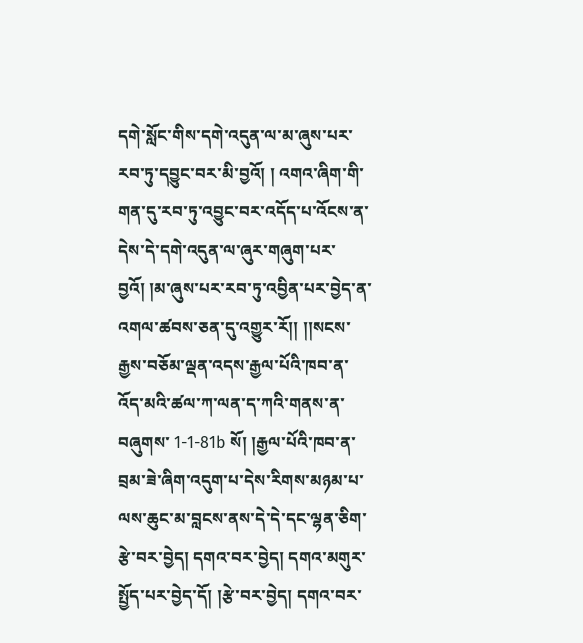དགེ་སློང་གིས་དགེ་འདུན་ལ་མ་ཞུས་པར་རབ་ཏུ་དབྱུང་བར་མི་བྱའོ། ། འགའ་ཞིག་གི་གན་དུ་རབ་ཏུ་འབྱུང་བར་འདོད་པ་འོངས་ན་དེས་དེ་དགེ་འདུན་ལ་ཞུར་གཞུག་པར་བྱའོ། །མ་ཞུས་པར་རབ་ཏུ་འབྱིན་པར་བྱེད་ན་འགལ་ཚབས་ཅན་དུ་འགྱུར་རོ།། །།སངས་རྒྱས་བཅོམ་ལྡན་འདས་རྒྱལ་པོའི་ཁབ་ན་འོད་མའི་ཚལ་ཀ་ལན་ད་ཀའི་གནས་ན་བཞུགས་ 1-1-81b སོ། །རྒྱལ་པོའི་ཁབ་ན་བྲམ་ཟེ་ཞིག་འདུག་པ་དེས་རིགས་མཉམ་པ་ལས་ཆུང་མ་བླངས་ནས་དེ་དེ་དང་ལྷན་ཅིག་རྩེ་བར་བྱེད། དགའ་བར་བྱེད། དགའ་མགུར་སྤྱོད་པར་བྱེད་དོ། །རྩེ་བར་བྱེད། དགའ་བར་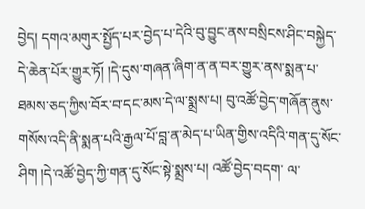བྱེད། དགའ་མགུར་སྤྱོད་པར་བྱེད་པ་དེའི་བུ་བྱུང་ནས་བསྲིངས་ཤིང་བསྐྱེད་ དེ་ཆེན་པོར་གྱུར་ཏོ། །དེ་དུས་གཞན་ཞིག་ན་ན་བར་གྱུར་ནས་སྨན་པ་ཐམས་ཅད་ཀྱིས་བོར་བ་དང་མས་དེ་ལ་སྨྲས་པ། བུ་འཚོ་བྱེད་གཞོན་ནུས་གསོས་འདི་ནི་སྨན་པའི་རྒྱལ་པོ་བླ་ན་མེད་པ་ཡིན་གྱིས་འདིའི་གན་དུ་སོང་ཤིག །དེ་འཚོ་བྱེད་ཀྱི་གན་དུ་སོང་སྟེ་སྨྲས་པ། འཚོ་བྱེད་བདག་ ལ་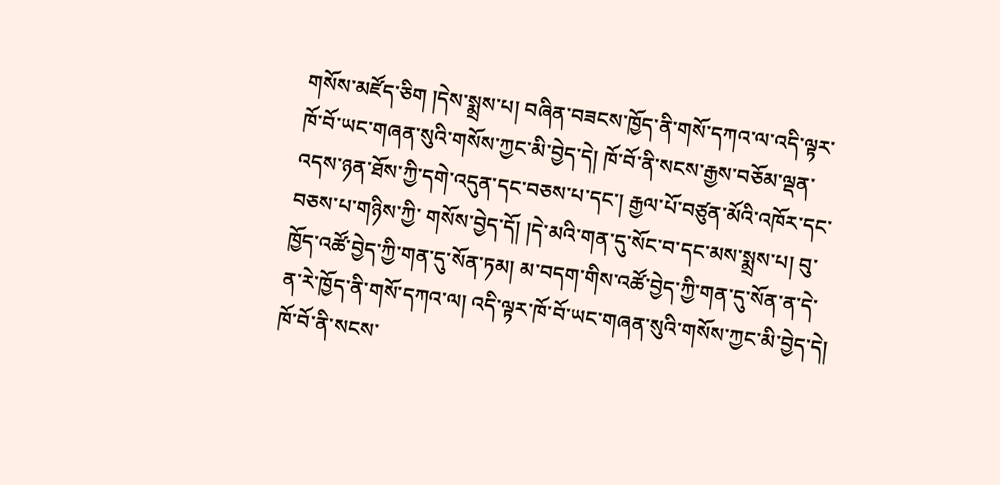གསོས་མཛོད་ཅིག །དེས་སྨྲས་པ། བཞིན་བཟངས་ཁྱོད་ནི་གསོ་དཀའ་ལ་འདི་ལྟར་ཁོ་བོ་ཡང་གཞན་སུའི་གསོས་ཀྱང་མི་བྱེད་དེ། ཁོ་བོ་ནི་སངས་རྒྱས་བཅོམ་ལྡན་འདས་ཉན་ཐོས་ཀྱི་དགེ་འདུན་དང་བཅས་པ་དང་། རྒྱལ་པོ་བཙུན་མོའི་འཁོར་དང་བཅས་པ་གཉིས་ཀྱི་ གསོས་བྱེད་དོ། །དེ་མའི་གན་དུ་སོང་བ་དང་མས་སྨྲས་པ། བུ་ཁྱོད་འཚོ་བྱེད་ཀྱི་གན་དུ་སོན་ཏམ། མ་བདག་གིས་འཚོ་བྱེད་ཀྱི་གན་དུ་སོན་ན་དེ་ན་རེ་ཁྱོད་ནི་གསོ་དཀའ་ལ། འདི་ལྟར་ཁོ་བོ་ཡང་གཞན་སུའི་གསོས་ཀྱང་མི་བྱེད་དེ། ཁོ་བོ་ནི་སངས་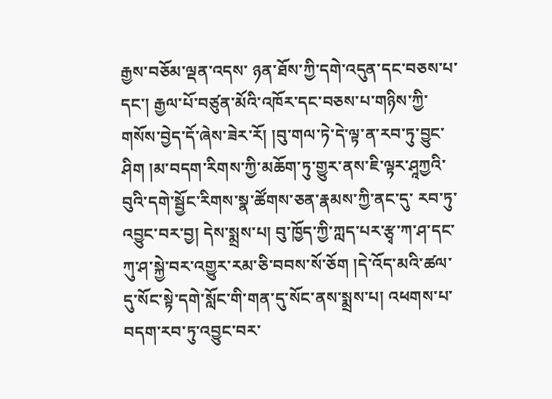རྒྱས་བཅོམ་ལྡན་འདས་ ཉན་ཐོས་ཀྱི་དགེ་འདུན་དང་བཅས་པ་དང་། རྒྱལ་པོ་བཙུན་མོའི་འཁོར་དང་བཅས་པ་གཉིས་ཀྱི་གསོས་བྱེད་དོ་ཞེས་ཟེར་རོ། །བུ་གལ་ཏེ་དེ་ལྟ་ན་རབ་ཏུ་བྱུང་ཤིག །མ་བདག་རིགས་ཀྱི་མཆོག་ཏུ་གྱུར་ནས་ཇི་ལྟར་ཤཱཀྱའི་བུའི་དགེ་སྦྱོང་རིགས་སྣ་ཚོགས་ཅན་རྣམས་ཀྱི་ནང་དུ་ རབ་ཏུ་འབྱུང་བར་བྱ། དེས་སྨྲས་པ། བུ་ཁྱོད་ཀྱི་ཀླད་པར་རྩྭ་ཀ་ཤ་དང་ཀུ་ཤ་སྐྱེ་བར་འགྱུར་རམ་ཅི་བབས་སོ་ཅོག །དེ་འོད་མའི་ཚལ་དུ་སོང་སྟེ་དགེ་སློང་གི་གན་དུ་སོང་ནས་སྨྲས་པ། འཕགས་པ་བདག་རབ་ཏུ་འབྱུང་བར་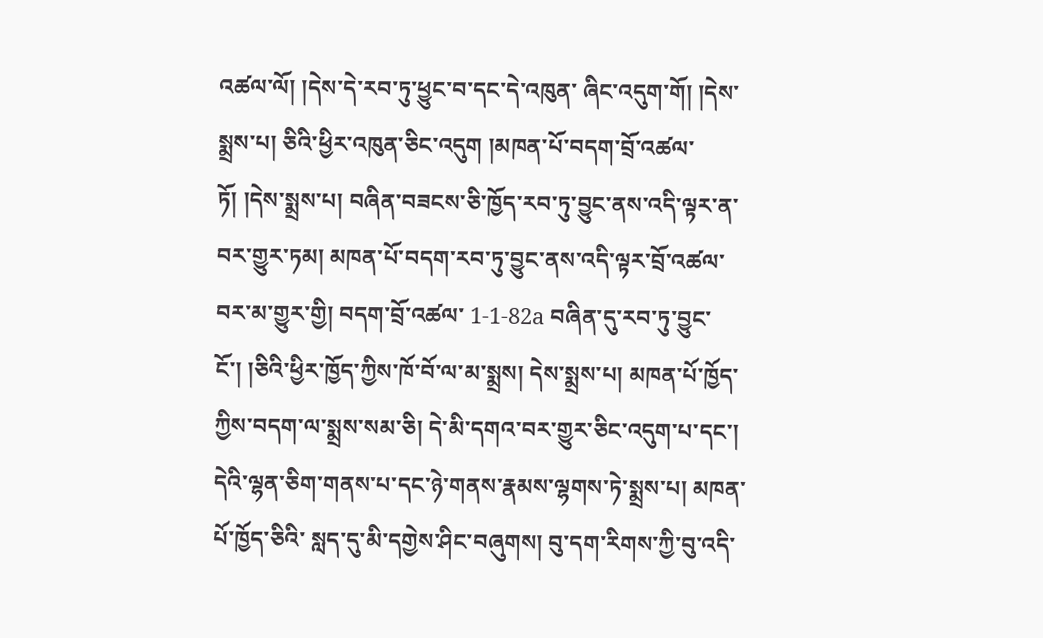འཚལ་ལོ། །དེས་དེ་རབ་ཏུ་ཕྱུང་བ་དང་དེ་འཁུན་ ཞིང་འདུག་གོ། །དེས་སྨྲས་པ། ཅིའི་ཕྱིར་འཁུན་ཅིང་འདུག །མཁན་པོ་བདག་བྲོ་འཚལ་ཏོ། །དེས་སྨྲས་པ། བཞིན་བཟངས་ཅི་ཁྱོད་རབ་ཏུ་བྱུང་ནས་འདི་ལྟར་ན་བར་གྱུར་ཏམ། མཁན་པོ་བདག་རབ་ཏུ་བྱུང་ནས་འདི་ལྟར་བྲོ་འཚལ་བར་མ་གྱུར་གྱི། བདག་བྲོ་འཚལ་ 1-1-82a བཞིན་དུ་རབ་ཏུ་བྱུང་ངོ་། །ཅིའི་ཕྱིར་ཁྱོད་ཀྱིས་ཁོ་བོ་ལ་མ་སྨྲས། དེས་སྨྲས་པ། མཁན་པོ་ཁྱོད་ཀྱིས་བདག་ལ་སྨྲས་སམ་ཅི། དེ་མི་དགའ་བར་གྱུར་ཅིང་འདུག་པ་དང་། དེའི་ལྷན་ཅིག་གནས་པ་དང་ཉེ་གནས་རྣམས་ལྷགས་ཏེ་སྨྲས་པ། མཁན་པོ་ཁྱོད་ཅིའི་ སླད་དུ་མི་དགྱེས་ཤིང་བཞུགས། བུ་དག་རིགས་ཀྱི་བུ་འདི་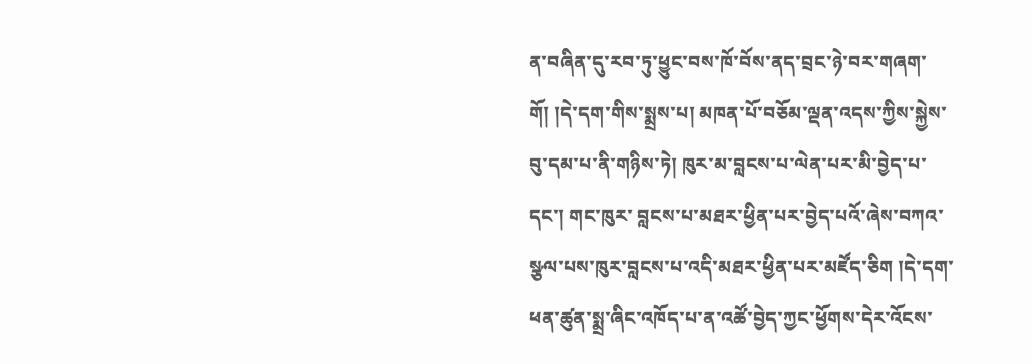ན་བཞིན་དུ་རབ་ཏུ་ཕྱུང་བས་ཁོ་བོས་ནད་བྲང་ཉེ་བར་གཞག་གོ། །དེ་དག་གིས་སྨྲས་པ། མཁན་པོ་བཅོམ་ལྡན་འདས་ཀྱིས་སྐྱེས་བུ་དམ་པ་ནི་གཉིས་ཏེ། ཁུར་མ་བླངས་པ་ལེན་པར་མི་བྱེད་པ་དང་། གང་ཁུར་ བླངས་པ་མཐར་ཕྱིན་པར་བྱེད་པའོ་ཞེས་བཀའ་སྩལ་པས་ཁུར་བླངས་པ་འདི་མཐར་ཕྱིན་པར་མཛོད་ཅིག །དེ་དག་ཕན་ཚུན་སྨྲ་ཞིང་འཁོད་པ་ན་འཚོ་བྱེད་ཀྱང་ཕྱོགས་དེར་འོངས་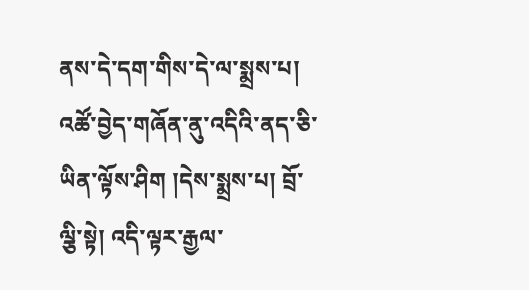ནས་དེ་དག་གིས་དེ་ལ་སྨྲས་པ། འཚོ་བྱེད་གཞོན་ནུ་འདིའི་ནད་ཅི་ཡིན་ལྟོས་ཤིག །དེས་སྨྲས་པ། བྲོ་ ལྕི་སྟེ། འདི་ལྟར་རྒྱལ་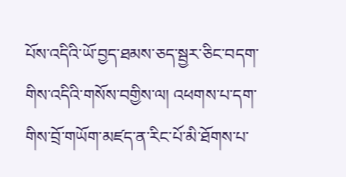པོས་འདིའི་ཡོ་བྱད་ཐམས་ཅད་སྦྱར་ཅིང་བདག་གིས་འདིའི་གསོས་བགྱིས་ལ། འཕགས་པ་དག་གིས་བྲོ་གཡོག་མཛད་ན་རིང་པོ་མི་ཐོགས་པ་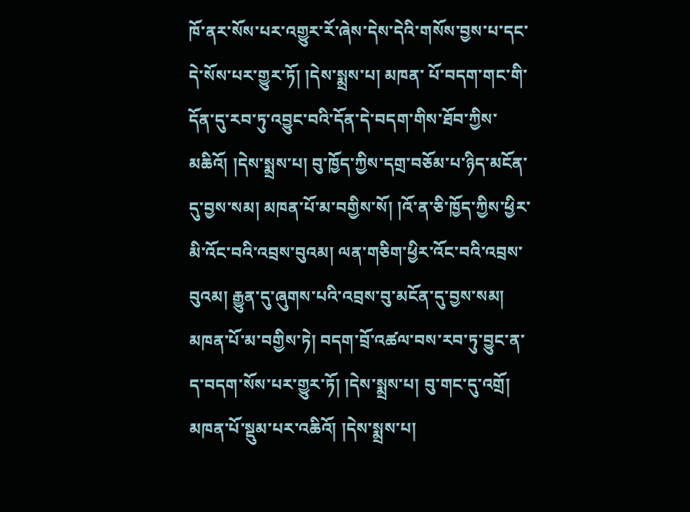ཁོ་ནར་སོས་པར་འགྱུར་རོ་ཞེས་དེས་དེའི་གསོས་བྱས་པ་དང་དེ་སོས་པར་གྱུར་ཏོ། །དེས་སྨྲས་པ། མཁན་ པོ་བདག་གང་གི་དོན་དུ་རབ་ཏུ་འབྱུང་བའི་དོན་དེ་བདག་གིས་ཐོབ་ཀྱིས་མཆིའོ། །དེས་སྨྲས་པ། བུ་ཁྱོད་ཀྱིས་དགྲ་བཅོམ་པ་ཉིད་མངོན་དུ་བྱས་སམ། མཁན་པོ་མ་བགྱིས་སོ། །འོ་ན་ཅི་ཁྱོད་ཀྱིས་ཕྱིར་མི་འོང་བའི་འབྲས་བུའམ། ལན་གཅིག་ཕྱིར་འོང་བའི་འབྲས་བུའམ། རྒྱུན་དུ་ཞུགས་པའི་འབྲས་བུ་མངོན་དུ་བྱས་སམ། མཁན་པོ་མ་བགྱིས་ཏེ། བདག་བྲོ་འཚལ་བས་རབ་ཏུ་བྱུང་ན་ད་བདག་སོས་པར་གྱུར་ཏོ། །དེས་སྨྲས་པ། བུ་གང་དུ་འགྲོ། མཁན་པོ་སྡུམ་པར་འཆིའོ། །དེས་སྨྲས་པ།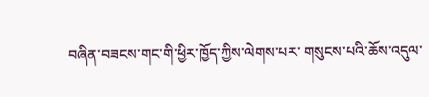བཞིན་བཟངས་གང་གི་ཕྱིར་ཁྱོད་ཀྱིས་ལེགས་པར་ གསུངས་པའི་ཆོས་འདུལ་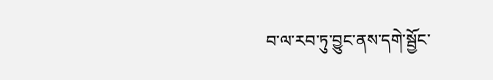བ་ལ་རབ་ཏུ་བྱུང་ནས་དགེ་སྦྱོང་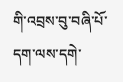གི་འབྲས་བུ་བཞི་པོ་དག་ལས་དགེ་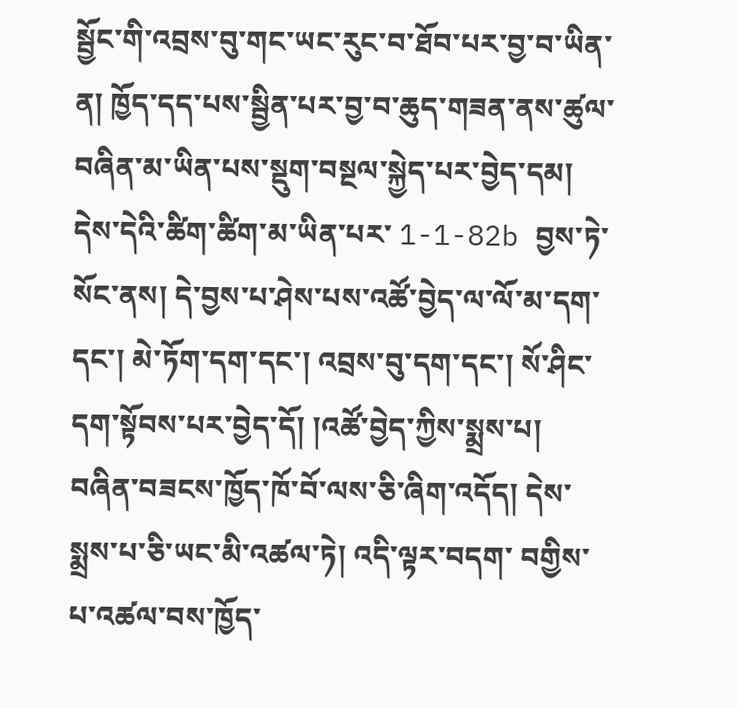སྦྱོང་གི་འབྲས་བུ་གང་ཡང་རུང་བ་ཐོབ་པར་བྱ་བ་ཡིན་ན། ཁྱོད་དད་པས་སྦྱིན་པར་བྱ་བ་ཆུད་གཟན་ནས་ཚུལ་བཞིན་མ་ཡིན་པས་སྡུག་བསྔལ་སྐྱེད་པར་བྱེད་དམ། དེས་དེའི་ཚིག་ཚིག་མ་ཡིན་པར་ 1-1-82b བྱས་ཏེ་སོང་ནས། དེ་བྱས་པ་ཤེས་པས་འཚོ་བྱེད་ལ་ལོ་མ་དག་དང་། མེ་ཏོག་དག་དང་། འབྲས་བུ་དག་དང་། སོ་ཤིང་དག་སྟོབས་པར་བྱེད་དོ། །འཚོ་བྱེད་ཀྱིས་སྨྲས་པ། བཞིན་བཟངས་ཁྱོད་ཁོ་བོ་ལས་ཅི་ཞིག་འདོད། དེས་སྨྲས་པ་ཅི་ཡང་མི་འཚལ་ཏེ། འདི་ལྟར་བདག་ བགྱིས་པ་འཚལ་བས་ཁྱོད་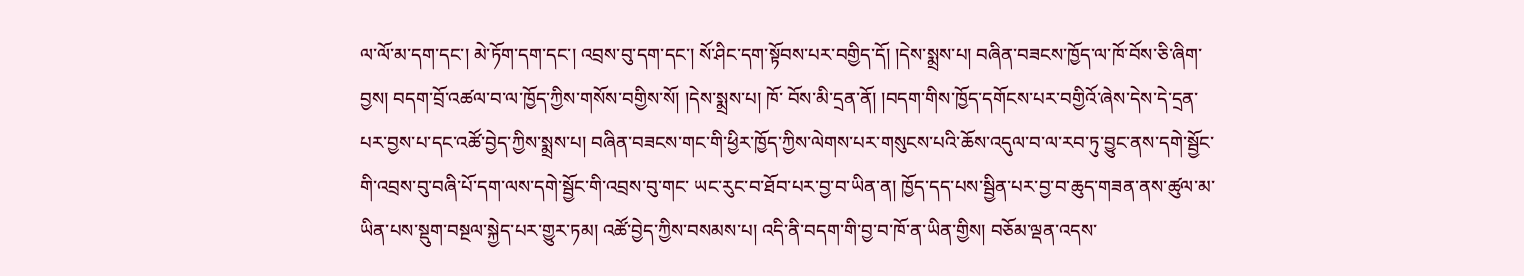ལ་ལོ་མ་དག་དང་། མེ་ཏོག་དག་དང་། འབྲས་བུ་དག་དང་། སོ་ཤིང་དག་སྟོབས་པར་བགྱིད་དོ། །དེས་སྨྲས་པ། བཞིན་བཟངས་ཁྱོད་ལ་ཁོ་བོས་ཅི་ཞིག་བྱས། བདག་བྲོ་འཚལ་བ་ལ་ཁྱོད་ཀྱིས་གསོས་བགྱིས་སོ། །དེས་སྨྲས་པ། ཁོ་ བོས་མི་དྲན་ནོ། །བདག་གིས་ཁྱོད་དགོངས་པར་བགྱིའོ་ཞེས་དེས་དེ་དྲན་པར་བྱས་པ་དང་འཚོ་བྱེད་ཀྱིས་སྨྲས་པ། བཞིན་བཟངས་གང་གི་ཕྱིར་ཁྱོད་ཀྱིས་ལེགས་པར་གསུངས་པའི་ཆོས་འདུལ་བ་ལ་རབ་ཏུ་བྱུང་ནས་དགེ་སྦྱོང་གི་འབྲས་བུ་བཞི་པོ་དག་ལས་དགེ་སྦྱོང་གི་འབྲས་བུ་གང་ ཡང་རུང་བ་ཐོབ་པར་བྱ་བ་ཡིན་ན། ཁྱོད་དད་པས་སྦྱིན་པར་བྱ་བ་ཆུད་གཟན་ནས་ཚུལ་མ་ཡིན་པས་སྡུག་བསྔལ་སྐྱེད་པར་གྱུར་ཏམ། འཚོ་བྱེད་ཀྱིས་བསམས་པ། འདི་ནི་བདག་གི་བྱ་བ་ཁོ་ན་ཡིན་གྱིས། བཅོམ་ལྡན་འདས་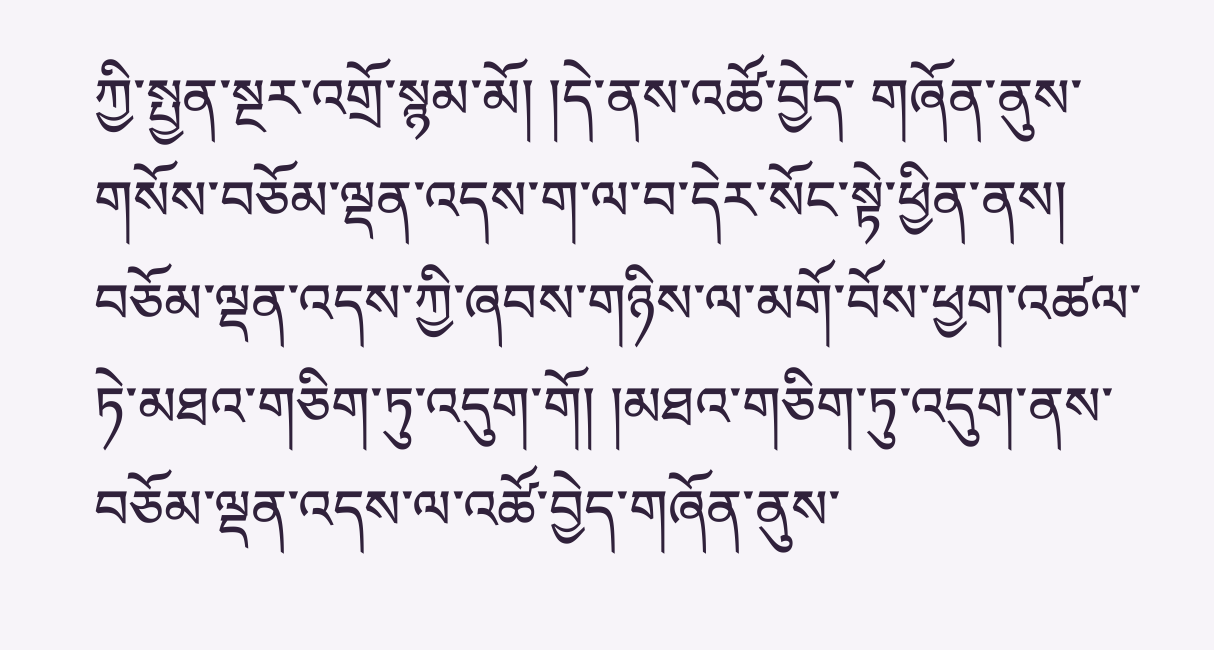ཀྱི་སྤྱན་སྔར་འགྲོ་སྙམ་མོ། །དེ་ནས་འཚོ་བྱེད་ གཞོན་ནུས་གསོས་བཅོམ་ལྡན་འདས་ག་ལ་བ་དེར་སོང་སྟེ་ཕྱིན་ནས། བཅོམ་ལྡན་འདས་ཀྱི་ཞབས་གཉིས་ལ་མགོ་བོས་ཕྱག་འཚལ་ཏེ་མཐའ་གཅིག་ཏུ་འདུག་གོ། །མཐའ་གཅིག་ཏུ་འདུག་ནས་བཅོམ་ལྡན་འདས་ལ་འཚོ་བྱེད་གཞོན་ནུས་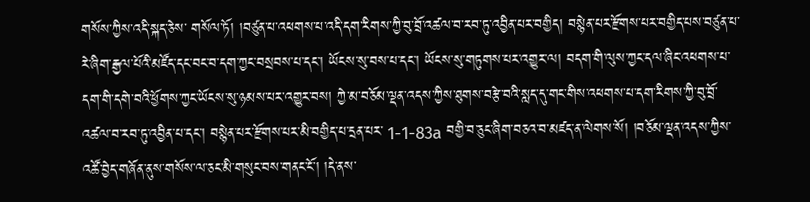གསོས་ཀྱིས་འདི་སྐད་ཅེས་ གསོལ་ཏོ། །བཙུན་པ་འཕགས་པ་འདི་དག་རིགས་ཀྱི་བུ་བྲོ་འཚལ་བ་རབ་ཏུ་འབྱིན་པར་བགྱིད། བསྙེན་པར་རྫོགས་པར་བགྱིད་པས་བཙུན་པ་རེ་ཞིག་རྒྱལ་པོའི་མཛོད་དང་བང་བ་དག་ཀྱང་བསྲབས་པ་དང་། ཡོངས་སུ་བས་པ་དང་། ཡོངས་སུ་གཏུགས་པར་འགྱུར་ལ། བདག་གི་ལུས་ཀྱང་དལ་ཞིང་འཕགས་པ་དག་གི་དགེ་བའི་ཕྱོགས་ཀྱང་ཡོངས་སུ་ཉམས་པར་འགྱུར་བས། ཀྱེ་མ་བཅོམ་ལྡན་འདས་ཀྱིས་ཐུགས་བརྩེ་བའི་སླད་དུ་གང་གིས་འཕགས་པ་དག་རིགས་ཀྱི་བུ་བྲོ་འཚལ་བ་རབ་ཏུ་འབྱིན་པ་དང་། བསྙེན་པར་རྫོགས་པར་མི་བགྱིད་པ་དྲན་པར་ 1-1-83a བགྱི་བ་ཅུང་ཞིག་བཅའ་བ་མཛད་ན་ལེགས་སོ། །བཅོམ་ལྡན་འདས་ཀྱིས་འཚོ་བྱེད་གཞོན་ནུས་གསོས་ལ་ཅང་མི་གསུང་བས་གནང་ངོ་། །དེ་ནས་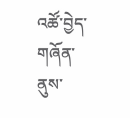འཚོ་བྱེད་གཞོན་ནུས་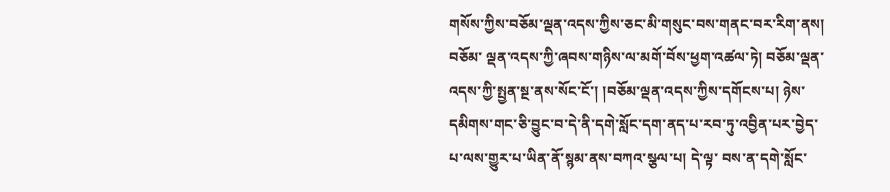གསོས་ཀྱིས་བཅོམ་ལྡན་འདས་ཀྱིས་ཅང་མི་གསུང་བས་གནང་བར་རིག་ནས། བཅོམ་ ལྡན་འདས་ཀྱི་ཞབས་གཉིས་ལ་མགོ་བོས་ཕྱག་འཚལ་ཏེ། བཅོམ་ལྡན་འདས་ཀྱི་སྤྱན་སྔ་ནས་སོང་ངོ་། །བཅོམ་ལྡན་འདས་ཀྱིས་དགོངས་པ། ཉེས་དམིགས་གང་ཅི་བྱུང་བ་དེ་ནི་དགེ་སློང་དག་ནད་པ་རབ་ཏུ་འབྱིན་པར་བྱེད་པ་ལས་གྱུར་པ་ཡིན་ནོ་སྙམ་ནས་བཀའ་སྩལ་པ། དེ་ལྟ་ བས་ན་དགེ་སློང་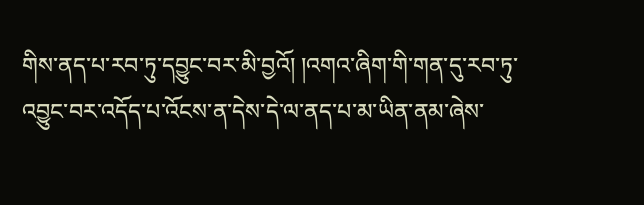གིས་ནད་པ་རབ་ཏུ་དབྱུང་བར་མི་བྱའོ། །འགའ་ཞིག་གི་གན་དུ་རབ་ཏུ་འབྱུང་བར་འདོད་པ་འོངས་ན་དེས་དེ་ལ་ནད་པ་མ་ཡིན་ནམ་ཞེས་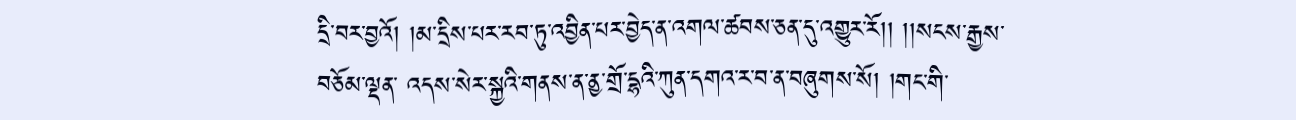དྲི་བར་བྱའོ། །མ་དྲིས་པར་རབ་ཏུ་འབྱིན་པར་བྱེད་ན་འགལ་ཚབས་ཅན་དུ་འགྱུར་རོ།། །།སངས་རྒྱས་བཅོམ་ལྡན་ འདས་སེར་སྐྱའི་གནས་ན་ནྱ་གྲོ་དྷའི་ཀུན་དགའ་ར་བ་ན་བཞུགས་སོ། །གང་གི་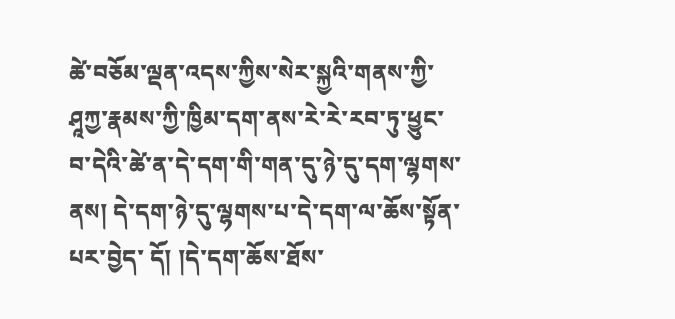ཚེ་བཅོམ་ལྡན་འདས་ཀྱིས་སེར་སྐྱའི་གནས་ཀྱི་ཤཱཀྱ་རྣམས་ཀྱི་ཁྱིམ་དག་ནས་རེ་རེ་རབ་ཏུ་ཕྱུང་བ་དེའི་ཚེ་ན་དེ་དག་གི་གན་དུ་ཉེ་དུ་དག་ལྷགས་ནས། དེ་དག་ཉེ་དུ་ལྷགས་པ་དེ་དག་ལ་ཆོས་སྟོན་པར་བྱེད་ དོ། །དེ་དག་ཆོས་ཐོས་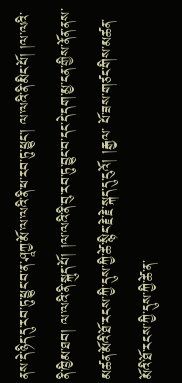ནས་དེ་ཉིད་དུ་རབ་ཏུ་ཕྱུང་བ་ན་ཤཱཀྱ་མོ་ལ་ལའི་ནི་ཕ་རབ་ཏུ་ཕྱུང་། ལ་ལའི་ནི་མིང་པོ། །ལ་ལའི་ནི་ཁྱིམ་ཐབ། ལ་ལའི་ནི་སྐུད་པོ། །ལ་ལའི་ནི་བུ་རབ་ཏུ་བྱུང་བ་དང་དེ་དག་མྱ་ངན་གྱིས་ནོན་ནས་མཚན་མོའི་ཐོ་རངས་ཀྱི་དུས་ཀྱི་ཚེ་སྙིང་རྗེ་རྗེ་སྐད་དུ་ངུའོ། །རྒྱལ་ པོ་ཟས་གཙང་གིས་མཚན་མོའི་ཐོ་རངས་ཀྱི་དུས་ཀྱི་ཚེ་ན་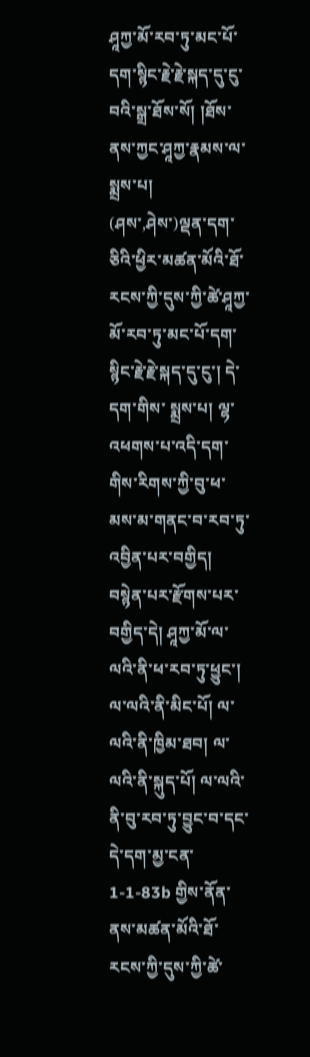ཤཱཀྱ་མོ་རབ་ཏུ་མང་པོ་དག་སྙིང་རྗེ་རྗེ་སྐད་དུ་ངུ་བའི་སྒྲ་ཐོས་སོ། །ཐོས་ནས་ཀྱང་ཤཱཀྱ་རྣམས་ལ་སྨྲས་པ། (ཤས་,ཤེས་)ལྡན་དག་ཅིའི་ཕྱིར་མཚན་མོའི་ཐོ་རངས་ཀྱི་དུས་ཀྱི་ཚེ་ཤཱཀྱ་མོ་རབ་ཏུ་མང་པོ་དག་སྙིང་རྗེ་རྗེ་སྐད་དུ་ངུ་། དེ་དག་གིས་ སྨྲས་པ། ལྷ་འཕགས་པ་འདི་དག་གིས་རིགས་ཀྱི་བུ་ཕ་མས་མ་གནང་བ་རབ་ཏུ་འབྱིན་པར་བགྱིད། བསྙེན་པར་རྫོགས་པར་བགྱིད་དེ། ཤཱཀྱ་མོ་ལ་ལའི་ནི་ཕ་རབ་ཏུ་ཕྱུང་། ལ་ལའི་ནི་མིང་པོ། ལ་ལའི་ནི་ཁྱིམ་ཐབ། ལ་ལའི་ནི་སྐུད་པོ། ལ་ལའི་ནི་བུ་རབ་ཏུ་བྱུང་བ་དང་དེ་དག་མྱ་ངན་ 1-1-83b གྱིས་ནོན་ནས་མཚན་མོའི་ཐོ་རངས་ཀྱི་དུས་ཀྱི་ཚེ་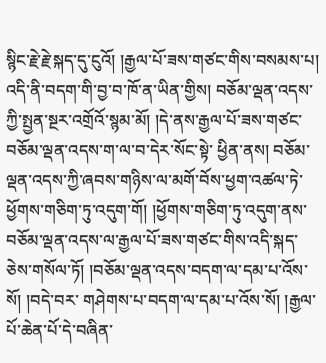སྙིང་རྗེ་རྗེ་སྐད་དུ་ངུའོ། །རྒྱལ་པོ་ཟས་གཙང་གིས་བསམས་པ། འདི་ནི་བདག་གི་བྱ་བ་ཁོ་ན་ཡིན་གྱིས། བཅོམ་ལྡན་འདས་ཀྱི་སྤྱན་སྔར་འགྲོའོ་སྙམ་མོ། །དེ་ནས་རྒྱལ་པོ་ཟས་གཙང་བཅོམ་ལྡན་འདས་ག་ལ་བ་དེར་སོང་སྟེ་ ཕྱིན་ནས། བཅོམ་ལྡན་འདས་ཀྱི་ཞབས་གཉིས་ལ་མགོ་བོས་ཕྱག་འཚལ་ཏེ་ཕྱོགས་གཅིག་ཏུ་འདུག་གོ། །ཕྱོགས་གཅིག་ཏུ་འདུག་ནས་བཅོམ་ལྡན་འདས་ལ་རྒྱལ་པོ་ཟས་གཙང་གིས་འདི་སྐད་ཅེས་གསོལ་ཏོ། །བཅོམ་ལྡན་འདས་བདག་ལ་དམ་པ་འོས་སོ། །བདེ་བར་ གཤེགས་པ་བདག་ལ་དམ་པ་འོས་སོ། །རྒྱལ་པོ་ཆེན་པོ་དེ་བཞིན་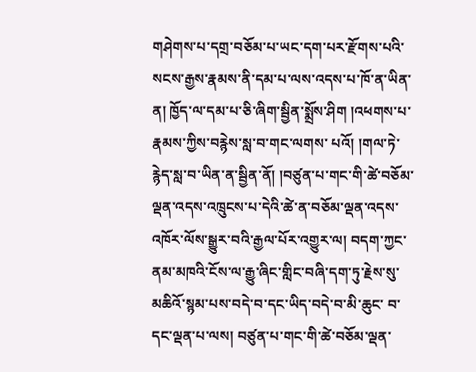གཤེགས་པ་དགྲ་བཅོམ་པ་ཡང་དག་པར་རྫོགས་པའི་སངས་རྒྱས་རྣམས་ནི་དམ་པ་ལས་འདས་པ་ཁོ་ན་ཡིན་ན། ཁྱོད་ལ་དམ་པ་ཅི་ཞིག་སྦྱིན་སྨྲོས་ཤིག །འཕགས་པ་རྣམས་ཀྱིས་བརྙེས་སླ་བ་གང་ལགས་ པའོ། །གལ་ཏེ་རྙེད་སླ་བ་ཡིན་ན་སྦྱིན་ནོ། །བཙུན་པ་གང་གི་ཚེ་བཅོམ་ལྡན་འདས་འཁྲུངས་པ་དེའི་ཚེ་ན་བཅོམ་ལྡན་འདས་འཁོར་ལོས་སྒྱུར་བའི་རྒྱལ་པོར་འགྱུར་ལ། བདག་ཀྱང་ནམ་མཁའི་ངོས་ལ་རྒྱུ་ཞིང་གླིང་བཞི་དག་ཏུ་རྗེས་སུ་མཆིའོ་སྙམ་པས་བདེ་བ་དང་ཡིད་བདེ་བ་མི་ཆུང་ བ་དང་ལྡན་པ་ལས། བཙུན་པ་གང་གི་ཚེ་བཅོམ་ལྡན་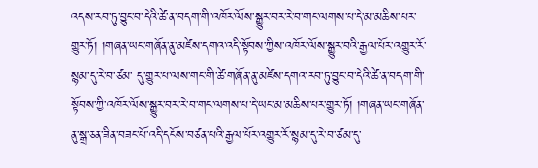འདས་རབ་ཏུ་བྱུང་བ་དེའི་ཚེ་ན་བདག་གི་འཁོར་ལོས་སྒྱུར་བར་རེ་བ་གང་ལགས་པ་དེ་མ་མཆིས་པར་གྱུར་ཏོ། །གཞན་ཡང་གཞོན་ནུ་མཛེས་དགའ་འདི་སྟོབས་ཀྱིས་འཁོར་ལོས་སྒྱུར་བའི་རྒྱལ་པོར་འགྱུར་རོ་སྙམ་དུ་རེ་བ་ཙམ་ དུ་གྱུར་པ་ལས་གང་གི་ཚེ་གཞོན་ནུ་མཛེས་དགའ་རབ་ཏུ་བྱུང་བ་དེའི་ཚེ་ན་བདག་གི་སྟོབས་ཀྱི་འཁོར་ལོས་སྒྱུར་བར་རེ་བ་གང་ལགས་པ་དེ་ཡང་མ་མཆིས་པར་གྱུར་ཏོ། །གཞན་ཡང་གཞོན་ནུ་སྒྲ་ཅན་ཟིན་བཟང་པོ་འདི་དངོས་བཙན་པའི་རྒྱལ་པོར་འགྱུར་རོ་སྙམ་དུ་རེ་བ་ཙམ་དུ་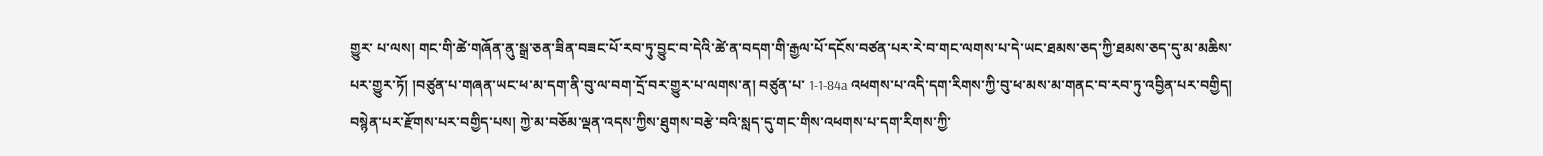གྱུར་ པ་ལས། གང་གི་ཚེ་གཞོན་ནུ་སྒྲ་ཅན་ཟིན་བཟང་པོ་རབ་ཏུ་བྱུང་བ་དེའི་ཚེ་ན་བདག་གི་རྒྱལ་པོ་དངོས་བཙན་པར་རེ་བ་གང་ལགས་པ་དེ་ཡང་ཐམས་ཅད་ཀྱི་ཐམས་ཅད་དུ་མ་མཆིས་པར་གྱུར་ཏོ། །བཙུན་པ་གཞན་ཡང་ཕ་མ་དག་ནི་བུ་ལ་བག་དྲོ་བར་གྱུར་པ་ལགས་ན། བཙུན་པ་ 1-1-84a འཕགས་པ་འདི་དག་རིགས་ཀྱི་བུ་ཕ་མས་མ་གནང་བ་རབ་ཏུ་འབྱིན་པར་བགྱིད། བསྙེན་པར་རྫོགས་པར་བགྱིད་པས། ཀྱེ་མ་བཅོམ་ལྡན་འདས་ཀྱིས་ཐུགས་བརྩེ་བའི་སླད་དུ་གང་གིས་འཕགས་པ་དག་རིགས་ཀྱི་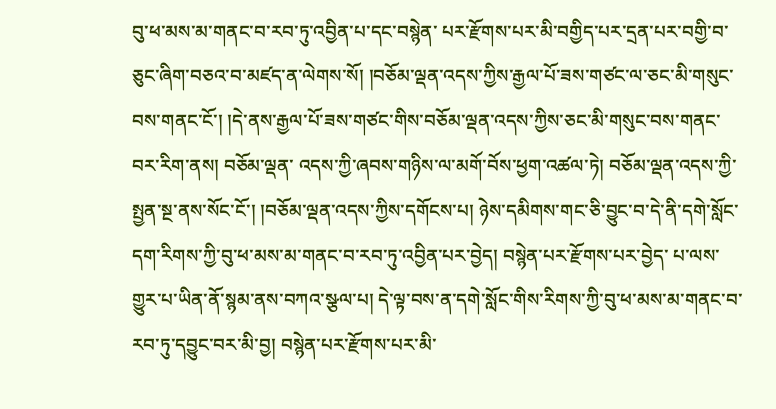བུ་ཕ་མས་མ་གནང་བ་རབ་ཏུ་འབྱིན་པ་དང་བསྙེན་ པར་རྫོགས་པར་མི་བགྱིད་པར་དྲན་པར་བགྱི་བ་ཅུང་ཞིག་བཅའ་བ་མཛད་ན་ལེགས་སོ། །བཅོམ་ལྡན་འདས་ཀྱིས་རྒྱལ་པོ་ཟས་གཙང་ལ་ཅང་མི་གསུང་བས་གནང་ངོ་། །དེ་ནས་རྒྱལ་པོ་ཟས་གཙང་གིས་བཅོམ་ལྡན་འདས་ཀྱིས་ཅང་མི་གསུང་བས་གནང་བར་རིག་ནས། བཅོམ་ལྡན་ འདས་ཀྱི་ཞབས་གཉིས་ལ་མགོ་བོས་ཕྱག་འཚལ་ཏེ། བཅོམ་ལྡན་འདས་ཀྱི་སྤྱན་སྔ་ནས་སོང་ངོ་། །བཅོམ་ལྡན་འདས་ཀྱིས་དགོངས་པ། ཉེས་དམིགས་གང་ཅི་བྱུང་བ་དེ་ནི་དགེ་སློང་དག་རིགས་ཀྱི་བུ་ཕ་མས་མ་གནང་བ་རབ་ཏུ་འབྱིན་པར་བྱེད། བསྙེན་པར་རྫོགས་པར་བྱེད་ པ་ལས་གྱུར་པ་ཡིན་ནོ་སྙམ་ནས་བཀའ་སྩལ་པ། དེ་ལྟ་བས་ན་དགེ་སློང་གིས་རིགས་ཀྱི་བུ་ཕ་མས་མ་གནང་བ་རབ་ཏུ་དབྱུང་བར་མི་བྱ། བསྙེན་པར་རྫོགས་པར་མི་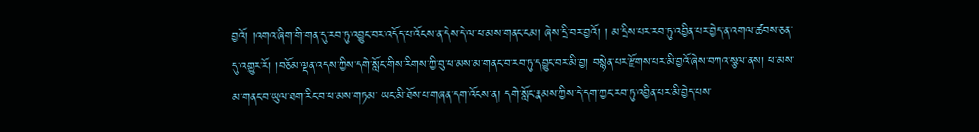བྱའོ། །འགའ་ཞིག་གི་གན་དུ་རབ་ཏུ་འབྱུང་བར་འདོད་པ་འོངས་ན་དེས་དེ་ལ་ཕ་མས་གནང་ངམ། ཞེས་དྲི་བར་བྱའོ། ། མ་དྲིས་པར་རབ་ཏུ་འབྱིན་པར་བྱེད་ན་འགལ་ཚབས་ཅན་དུ་འགྱུར་རོ། །བཅོམ་ལྡན་འདས་ཀྱིས་དགེ་སློང་གིས་རིགས་ཀྱི་བུ་ཕ་མས་མ་གནང་བ་རབ་ཏུ་དབྱུང་བར་མི་བྱ། བསྙེན་པར་རྫོགས་པར་མི་བྱའོ་ཞེས་བཀའ་སྩལ་ནས། ཕ་མས་མ་གནང་བ་ཡུལ་ཐག་རིང་བ་ཕ་མས་གཏམ་ ཡང་མི་ཐོས་པ་གཞན་དག་འོངས་ན། དགེ་སློང་རྣམས་ཀྱིས་དེ་དག་ཀྱང་རབ་ཏུ་འབྱིན་པར་མི་བྱེད་པས་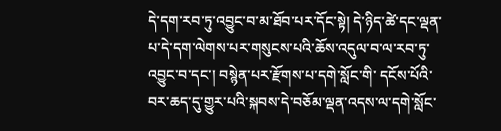དེ་དག་རབ་ཏུ་འབྱུང་བ་མ་ཐོབ་པར་དོང་སྟེ། དེ་ཉིད་ཚེ་དང་ལྡན་པ་དེ་དག་ལེགས་པར་གསུངས་པའི་ཆོས་འདུལ་བ་ལ་རབ་ཏུ་འབྱུང་བ་དང་། བསྙེན་པར་རྫོགས་པ་དགེ་སློང་གི་ དངོས་པོའི་བར་ཆད་དུ་གྱུར་པའི་སྐབས་དེ་བཅོམ་ལྡན་འདས་ལ་དགེ་སློང་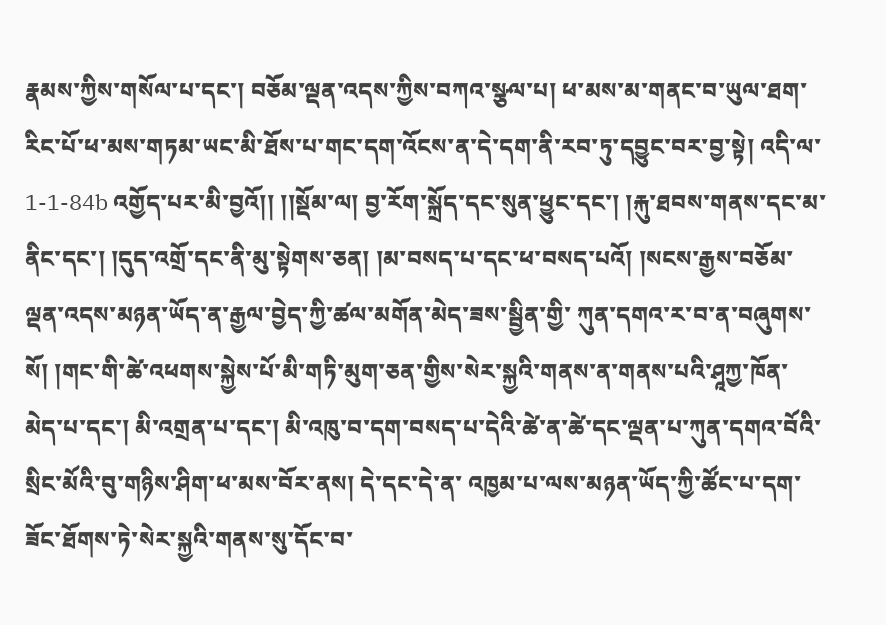རྣམས་ཀྱིས་གསོལ་པ་དང་། བཅོམ་ལྡན་འདས་ཀྱིས་བཀའ་སྩལ་པ། ཕ་མས་མ་གནང་བ་ཡུལ་ཐག་རིང་པོ་ཕ་མས་གཏམ་ཡང་མི་ཐོས་པ་གང་དག་འོངས་ན་དེ་དག་ནི་རབ་ཏུ་དབྱུང་བར་བྱ་སྟེ། འདི་ལ་ 1-1-84b འགྱོད་པར་མི་བྱའོ།། །།སྡོམ་ལ། བྱ་རོག་སྐྲོད་དང་སུན་ཕྱུང་དང་། །རྐུ་ཐབས་གནས་དང་མ་ནིང་དང་། །དུད་འགྲོ་དང་ནི་མུ་སྟེགས་ཅན། །མ་བསད་པ་དང་ཕ་བསད་པའོ། །སངས་རྒྱས་བཅོམ་ལྡན་འདས་མཉན་ཡོད་ན་རྒྱལ་བྱེད་ཀྱི་ཚལ་མགོན་མེད་ཟས་སྦྱིན་གྱི་ ཀུན་དགའ་ར་བ་ན་བཞུགས་སོ། །གང་གི་ཚེ་འཕགས་སྐྱེས་པོ་མི་གཏི་མུག་ཅན་གྱིས་སེར་སྐྱའི་གནས་ན་གནས་པའི་ཤཱཀྱ་ཁོན་མེད་པ་དང་། མི་འགྲན་པ་དང་། མི་འཁུ་བ་དག་བསད་པ་དེའི་ཚེ་ན་ཚེ་དང་ལྡན་པ་ཀུན་དགའ་བོའི་སྲིང་མོའི་བུ་གཉིས་ཤིག་ཕ་མས་བོར་ནས། དེ་དང་དེ་ན་ འཁྱམ་པ་ལས་མཉན་ཡོད་ཀྱི་ཚོང་པ་དག་ཟོང་ཐོགས་ཏེ་སེར་སྐྱའི་གནས་སུ་དོང་བ་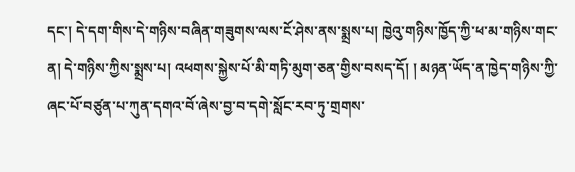དང་། དེ་དག་གིས་དེ་གཉིས་བཞིན་གཟུགས་ལས་ངོ་ཤེས་ནས་སྨྲས་པ། ཁྱེའུ་གཉིས་ཁྱོད་ཀྱི་ཕ་མ་གཉིས་གང་ན། དེ་གཉིས་ཀྱིས་སྨྲས་པ། འཕགས་སྐྱེས་པོ་མི་གཏི་མུག་ཅན་གྱིས་བསད་དོ། ། མཉན་ཡོད་ན་ཁྱེད་གཉིས་ཀྱི་ཞང་པོ་བཙུན་པ་ཀུན་དགའ་བོ་ཞེས་བྱ་བ་དགེ་སློང་རབ་ཏུ་གྲགས་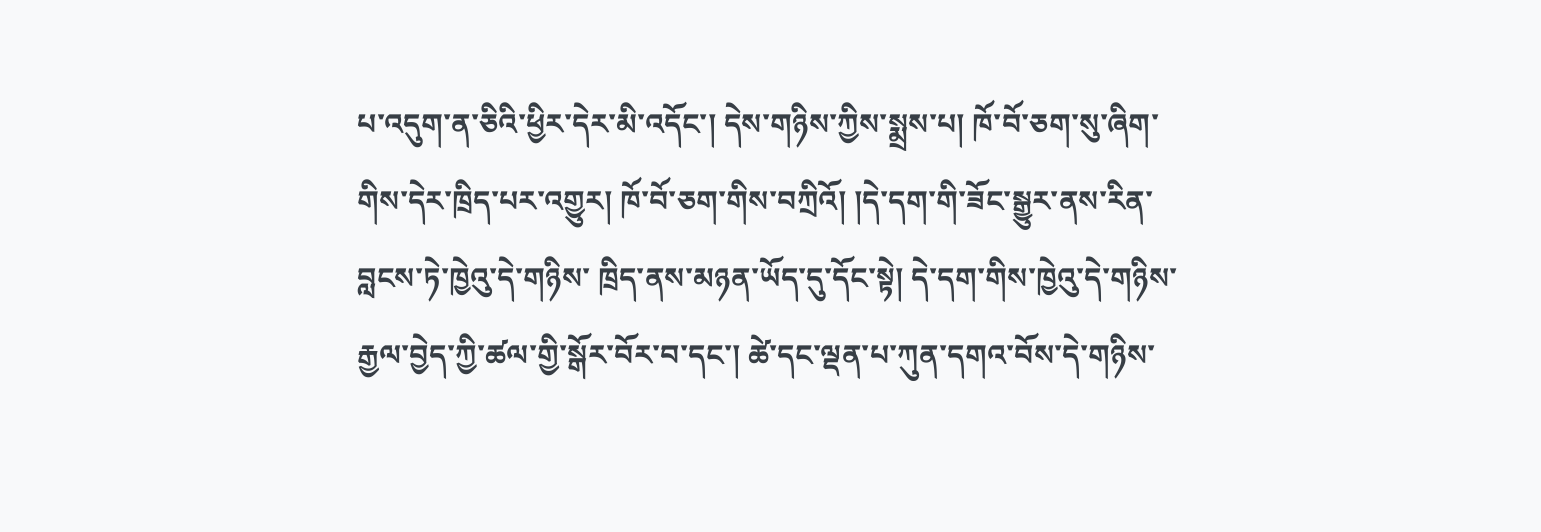པ་འདུག་ན་ཅིའི་ཕྱིར་དེར་མི་འདོང་། དེས་གཉིས་ཀྱིས་སྨྲས་པ། ཁོ་བོ་ཅག་སུ་ཞིག་གིས་དེར་ཁྲིད་པར་འགྱུར། ཁོ་བོ་ཅག་གིས་བཀྲིའོ། །དེ་དག་གི་ཟོང་སྒྱུར་ནས་རིན་བླངས་ཏེ་ཁྱེའུ་དེ་གཉིས་ ཁྲིད་ནས་མཉན་ཡོད་དུ་དོང་སྟེ། དེ་དག་གིས་ཁྱེའུ་དེ་གཉིས་རྒྱལ་བྱེད་ཀྱི་ཚལ་གྱི་སྒོར་བོར་བ་དང་། ཚེ་དང་ལྡན་པ་ཀུན་དགའ་བོས་དེ་གཉིས་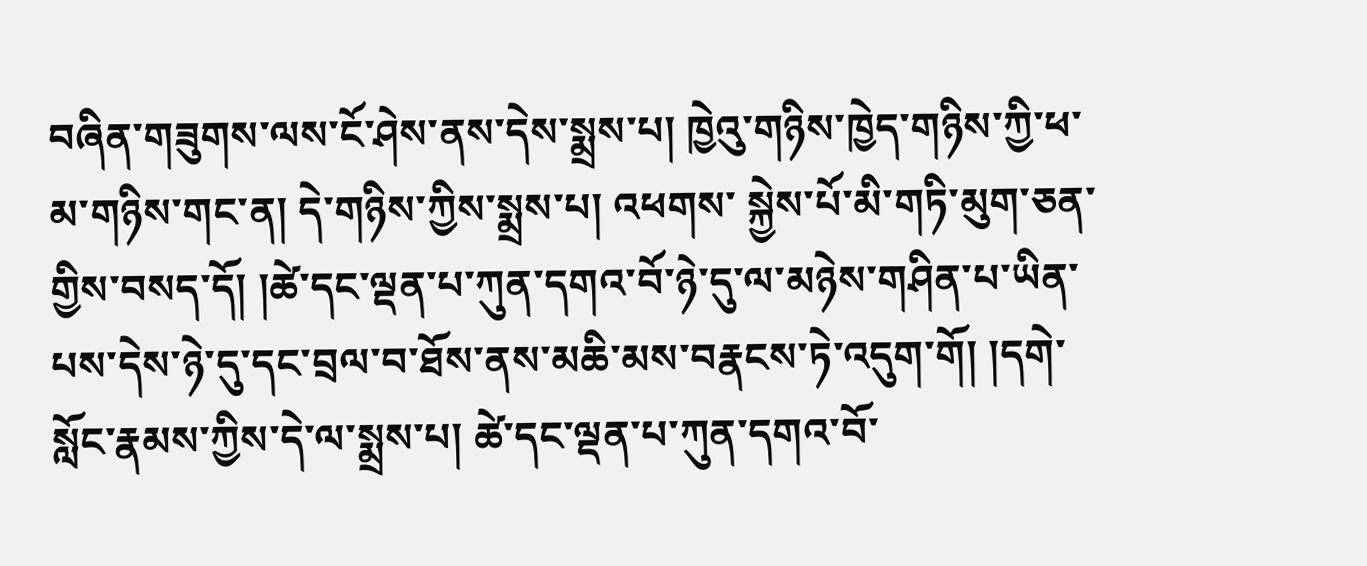བཞིན་གཟུགས་ལས་ངོ་ཤེས་ནས་དེས་སྨྲས་པ། ཁྱེའུ་གཉིས་ཁྱེད་གཉིས་ཀྱི་ཕ་མ་གཉིས་གང་ན། དེ་གཉིས་ཀྱིས་སྨྲས་པ། འཕགས་ སྐྱེས་པོ་མི་གཏི་མུག་ཅན་གྱིས་བསད་དོ། །ཚེ་དང་ལྡན་པ་ཀུན་དགའ་བོ་ཉེ་དུ་ལ་མཉེས་གཤིན་པ་ཡིན་པས་དེས་ཉེ་དུ་དང་བྲལ་བ་ཐོས་ནས་མཆི་མས་བརྣངས་ཏེ་འདུག་གོ། །དགེ་སློང་རྣམས་ཀྱིས་དེ་ལ་སྨྲས་པ། ཚེ་དང་ལྡན་པ་ཀུན་དགའ་བོ་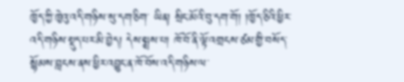ཁྱོད་ཀྱི་ཁྱེའུ་འདི་གཉིས་སུ་དག་ཅིག་ ཡིན། སྲིང་མོའི་བུ་དག་གོ། །ཁྱོད་ཅིའི་ཕྱིར་འདི་གཉིས་སྡུད་པར་མི་བྱེད། དེས་སྨྲས་པ། ཁོ་བོ་ནི་ལྟོ་འགྲངས་ཙམ་གྱི་བསོད་སྙོམས་བླངས་ནས་ཕྱིར་འབྱུང་ན་ཁོ་བོས་འདི་གཉིས་ལ་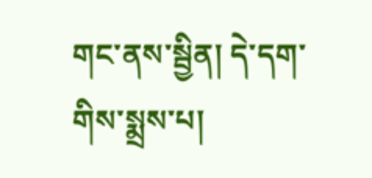གང་ནས་སྦྱིན། དེ་དག་གིས་སྨྲས་པ།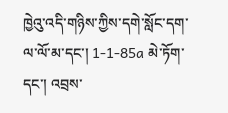ཁྱེའུ་འདི་གཉིས་ཀྱིས་དགེ་སློང་དག་ལ་ལོ་མ་དང་། 1-1-85a མེ་ཏོག་དང་། འབྲས་